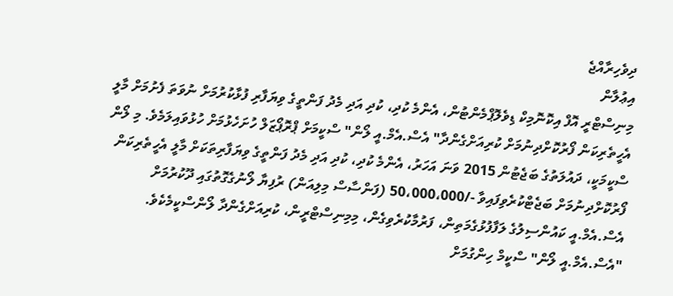ދިވެހިރާއްޖެ
އިޢުލާން
މިނިސްޓްރީ އޮފް އިކޮނޮމިކް ޑިވެލޮޕްމެންޓުން، އެންމެ ކުދި، ކުދި އަދި މެދު ފަންތީގެ ވިޔަފާރި ފުޅާކުރުމަށް ނުވަތަ ފެށުމަށް މާލީ އެހީތެރިކަން ފޯރުކޮށްދިނުމަށް ކުރިއަށްގެންދާ" އެސް.އެމް.އީ ލޯން" ސްކީމަށް ޕްރޮޕޯޒަލް ހުށަހެޅުމަށް ހުޅުވައިލަމެވެ. މި ލޯން ސްކީމަކީ، ދައުލަތުގެ ބަޖެޓުން 2015 ވަނަ އަހަރު، އެންމެ ކުދި، ކުދި އަދި މެދު ފަންތީގެ ވިޔަފާރިތަކަށް މާލީ އެހީތެރިކަން ފޯރުކޮށްދިނުމަށް ބަޖެޓްކުރެވިފައިވާ -/50،000،000 (ފަންސާސް މިލިއަން) ރުފިޔާ ލޯނުގެގޮތުގައި ދޫކުރުމަށް އެސް.އެމް.އީ ކައުންސިލުގެ ލަފާފުޅުގެމަތިން، ފަރުމާކުރެވިގެން، މިމިނިސްޓްރީން، ކުރިއަށްގެންދާ ލޯންސްކީމެކެވެ.
"އެސް.އެމް.އީ ލޯން" ސްކީމް ހިންގުމަށް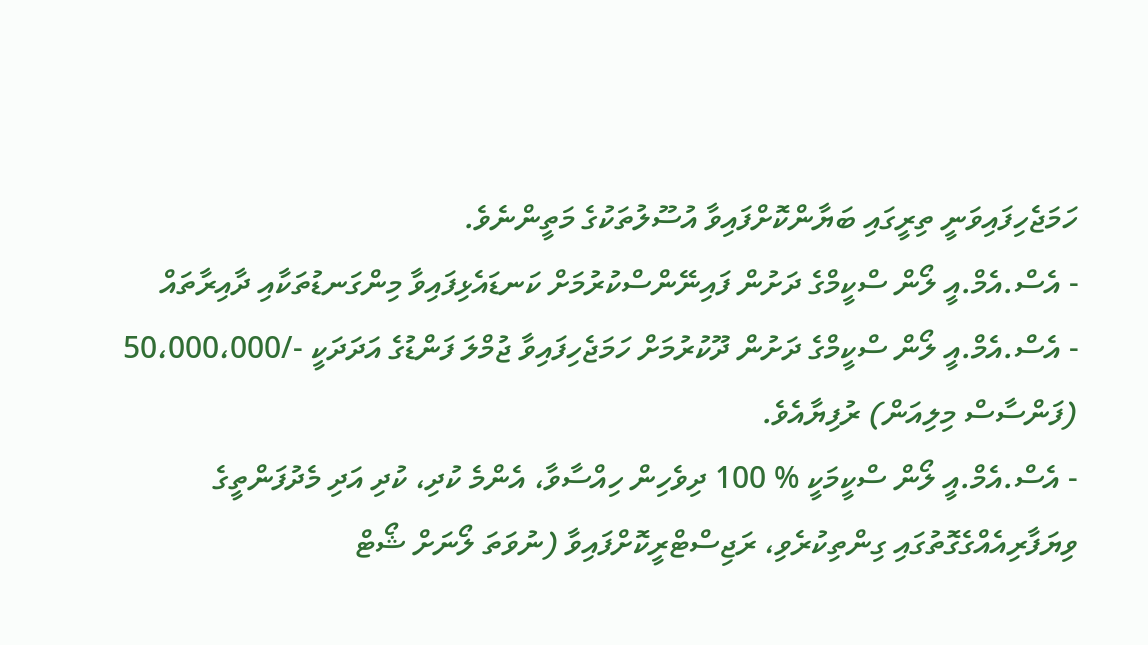ހަމަޖެހިފައިވަނީ ތިރީގައި ބަޔާންކޮށްފައިވާ އުސޫލުތަކުގެ މަތީންނެވެ.
- އެސް.އެމް.އީ ލޯން ސްކީމްގެ ދަށުން ފައިނޭންސްކުރުމަށް ކަނޑައެޅިފައިވާ މިންގަނޑުތަކާއި ދާއިރާތައް
- އެސް.އެމް.އީ ލޯން ސްކީމްގެ ދަށުން ދޫކުރުމަށް ހަމަޖެހިފައިވާ ޖުމްލަ ފަންޑުގެ އަދަދަކީ -/50،000،000 (ފަންސާސް މިލިއަން) ރުފިޔާއެވެ.
- އެސް.އެމް.އީ ލޯން ސްކީމަކީ % 100 ދިވެހިން ހިއްސާވާ، އެންމެ ކުދި، ކުދި އަދި މެދުފަންތީގެ ވިޔަފާރިއެއްގެގޮތުގައި ގިންތިކުރެވި، ރަޖިސްޓްރީކޮށްފައިވާ (ނުވަތަ ލޯނަށް ޝޯޓް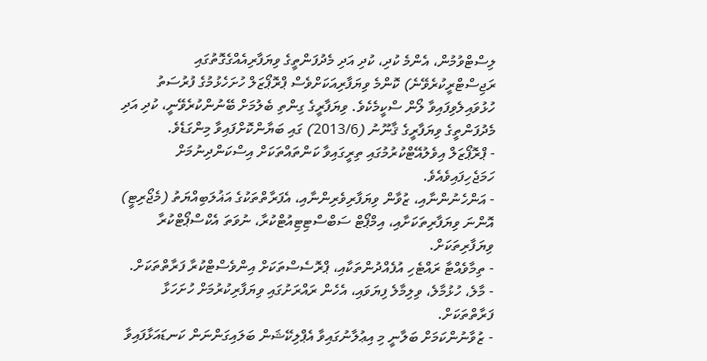ލިސްޓްވުމުން، އެންމެ ކުދި، ކުދި އަދި މެދުފަންތީގެ ވިޔަފާރިއެއްގެގޮތުގައި ރަޖިސްޓްރީކުރެވޭނެ) ކޮންމެ ވިޔަފާރިއަކަށްވެސް ޕްރޮޕޯޒަލް ހުށަހެޅުމުގެ ފުރުސަތު ހުޅުވައިލެވިފައިވާ ލޯން ސްކީމެކެވެ. ވިޔަފާރީގެ ގިންތި ބެލުމަށް ބޭނުންކުރެވޭނީ، ކުދި އަދި މެދުފަންތީގެ ވިޔަފާރީގެ ޤާނޫނު (2013/6) ގައި ބަޔާންކޮށްފައިވާ މިންގަޑެވެ.
- ޕްރޮޕޯޒަލް އިވެލުއޭޓްކުރުމުގައި ތިރީގައިވާ ކަންތައްތަކަށް އިސްކަންދިނުމަށް ހަމަޖެހިފައިވެއެވެ.
- އަންހެނުންނާއި، ޒުވާން ވިޔަފާރިވެރިންނާއި، އެފަރާތްތަކުގެ އަޣުލަބިއްޔަތު (މެޖޯރިޓީ) އޮންނަ ވިޔަފާރިތަކަށާއި، އިމްޕޯޓް ސަބްސްޓިޓިއުޓްކުރާ، ނުވަތަ އެކްސްޕޯޓްކުރާ ވިޔަފާރިތަކަށް.
- ތިމާވެއްޓާ ރައްޓެހި އުފެއްދުންތަކާއި، ޕްރޮސެސްތަކަށް އިންވެސްޓްކުރާ ފަރާތްތަކަށް.
- މާލެ، ހުޅުމާލެ، ވިލިމާލެ ފިޔަވައި، އެހެން ރައްރަށުގައި ވިޔަފާރިކުރުމަށް ހުށަހަޅާ ފަރާތްތަކަށް.
- ޒުވާނުންކަމަށް ބަލާނީ މި އިޢުލާނުގައިވާ އެޕްލިކޭޝަން ބަލައިގަންނަން ކަނޑައަޅާފައިވާ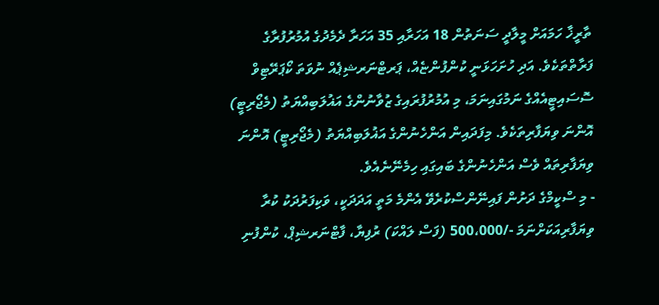ތާރީޚާ ހަމައަށް މީލާދީ ސަނަތުން 18 އަހަރާއި 35 އަހަރާ ދެމެދުގެ އުމުރުފުރާގެ ފަރާތްތަކެވެ. އަދި ހުށަހަޅަނީ ކުންފުންޏެއް، ޕަރޓްނަރޝިޕެއް ނުވަތަ ކޯޕަރޭޓިވް ސޮސައިޓީއެއްގެ ނަމުގައިނަމަ، މި އުމުރުފުރައިގެ ޒުވާނުންގެ އަޣުލަބިއްޔަތު (މެޖޯރިޓީ) އޮންނަ ވިޔަފާރިތަކެވެ. މިފަދައިން އަންހެނުންގެ އަޣުލަބިއްޔަތު (މެޖޯރިޓީ) އޮންނަ ވިޔަފާރިތައް ވެސް އަންހެނުންގެ ބައިގައި ހިމެނޭނެއެވެ.
- މި ސްކީމްގެ ދަށުން ފައިނޭންސްކުރެވޭ އެންމެ މަތީ އަދަދަކީ، ވަކިފަރުދަކު ކުރާ ވިޔަފާރިއަކަށްނަމަ -/500،000 (ފަސް ލައްކަ) ރުފިޔާ، ފާޓްނަރޝިޕް، ކުންފުނި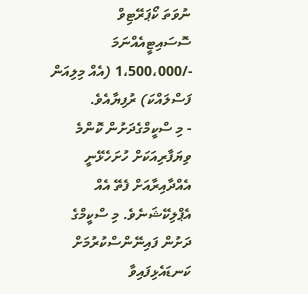ނުވަތަ ކޯޕަރޭޓިވް ސޮސައިޓީއެއްނަމަ -/1،500،000 (އެއް މިލިއަން ފަސްލައްކަ) ރުފިޔާއެވެ.
- މި ސްކީމްގެދަށުން ކޮންމެ ވިޔަފާރިއަކަށް ހުށަހެޅޭނީ އެއްދާއިރާއަށް ފެތޭ އެއް އެޕްލިކޭޝަނެވެ. މި ސްކީމްގެ ދަށުން ފައިނޭންސްކުރުމަށް ކަނޑައެޅިފައިވާ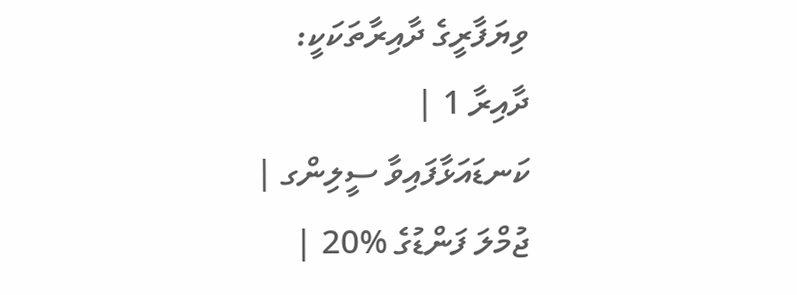ވިޔަފާރީގެ ދާއިރާތަކަކީ:
ދާއިރާ 1 |
ކަނޑައަޅާފައިވާ ސީލިންގ |
ޖުމްލަ ފަންޑުގެ %20 |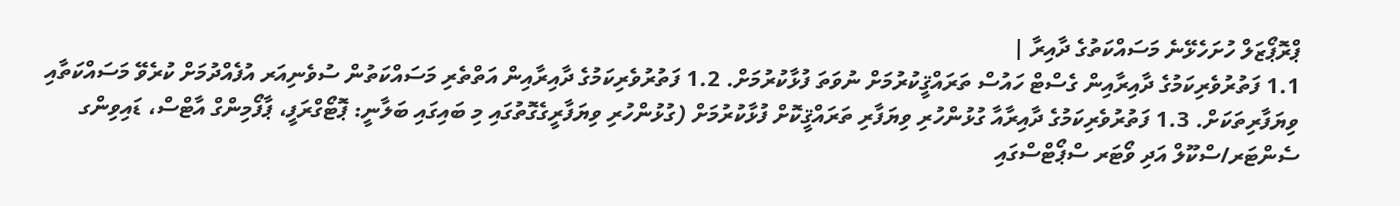ޕްރޮޕޯޒަލް ހުށަހެޅޭނެ މަސައްކަތުގެ ދާއިރާ |
1.1 ފަތުރުވެރިކަމުގެ ދާއިރާއިން ގެސްޓް ހައުސް ތަރައްޤީކުރުމަށް ނުވަތަ ފުޅާކުރުމަށް. 1.2 ފަތުރުވެރިކަމުގެ ދާއިރާއިން އަތްތެރި މަސައްކަތުން ސުވެނިއަރ އުފެއްދުމަށް ކުރެވޭ މަސައްކަތާއި ވިޔަފާރިތަކަށް. 1.3 ފަތުރުވެރިކަމުގެ ދާއިރާއާ ގުޅުންހުރި ވިޔަފާރި ތަރައްޤީކޮށް ފުޅާކުރުމަށް (ގުޅުންހުރި ވިޔަފާރީގެގޮތުގައި މި ބައިގައި ބަލާނީ: ޕޮޓޯގްރަފީ، ޕާފޯމިންގް އާޓްސް، ޑައިވިންގ ސެންޓަރ/ސްކޫލް އަދި ވޯޓަރ ސްޕޯޓްސްގައި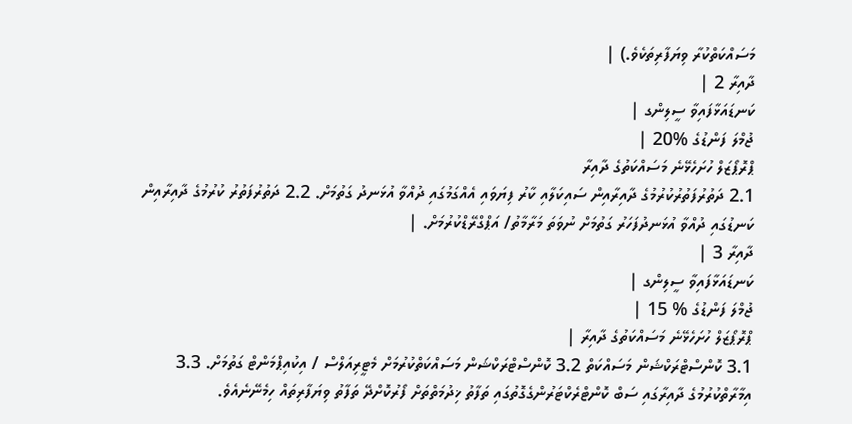މަސައްކަތްކުރާ ވިޔަފާރިތަކެވެ.) |
ދާއިރާ 2 |
ކަނޑައަޅާފައިވާ ސީލިންގ |
ޖުމްލަ ފަންޑުގެ %20 |
ޕްރޮޕޯޒަލް ހުށަހެޅޭނެ މަސައްކަތުގެ ދާއިރާ
2.1 ދަތުރުފަތުރުކުރުމުގެ ދާއިރާއިން ސައިކަލާއި ކާރު ފިޔަވައި އެއްގަމުގައި ދުއްވާ އުޅަނދު ގަތުމަށް. 2.2 ދަތުރުފަތުރު ކުރުމުގެ ދާއިރާއިން ކަނޑުގައި ދުއްވާ އުޅަނދުފަހަރު ގަތުމަށް ނުވަތަ މަރާމާތު/ އަޕްގްރޭޑްކުރުމަށް. |
ދާއިރާ 3 |
ކަނޑައަޅާފައިވާ ސީލިންގ |
ޖުމްލަ ފަންޑުގެ % 15 |
ޕްރޮޕޯޒަލް ހުށަހެޅޭނެ މަސައްކަތުގެ ދާއިރާ |
3.1 ކޮންސްޓްރަކްޝަން މަސައްކަތް 3.2 ކޮންސްޓްރަކްޝަން މަސައްކަތްކުރުމަށް މެޓީރިއަލްސް / އިކުއިޕްމަންޓް ގަތުމަށް. 3.3 އިމާރާތްކުރުމުގެ ދާއިރާގައި ސަބް ކޮންޓްރެކްޓަރުންގެގޮތުގައި ތަފާތު ޚިދުމަތްތަށް ފޯރުކޮށްދޭ ތަފާތު ވިޔަފާރިތައް ހިމެނޭނެއެވެ.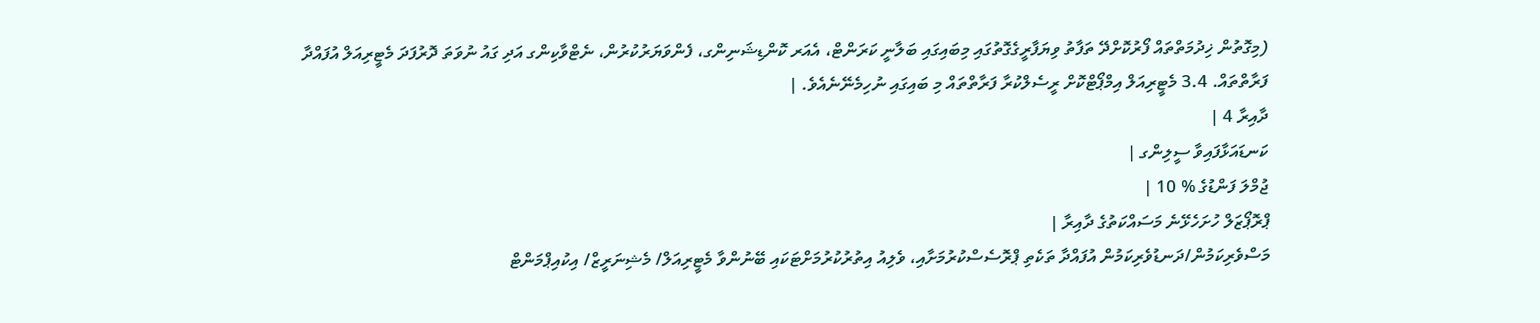(މިގޮތުން ޚިދުމަތްތައް ފޯރުކޮށްދޭ ތަފާތު ވިޔަފާރީގެގޮތުގައި މިބައިގައި ބަލާނީ ކަރަންޓް، އެއަރ ކޮންޑިޝަނިންގ، ފެންވަޔަރުކުރުން، ނެޓްވާކިންގ އަދި ގައު ނުވަތަ ދޮރުފަދަ މެޓީރިއަލް އުފައްދާ ފަރާތްތައް. 3.4 މެޓީރިއަލް އިމްޕޯޓްކޮށް ރީސެލްކުރާ ފަރާތްތައް މި ބައިގައި ނުހިމެނޭނެއެވެ. |
ދާއިރާ 4 |
ކަނޑައަޅާފައިވާ ސީލިންގ |
ޖުމްލަ ފަންޑުގެ % 10 |
ޕްރޮޕޯޒަލް ހުށަހެޅޭނެ މަސައްކަތުގެ ދާއިރާ |
މަސްވެރިކަމުން/ދަނޑުވެރިކަމުން އުފައްދާ ތަކެތި ޕްރޮސެސްކުރުމަށާއި، ވެލިއު އިތުރުކުރުމަށްޓަކައި ބޭނުންވާ މެޓީރިއަލް/ މެޝިނަރީޒް/ އިކުއިޕްމަންޓް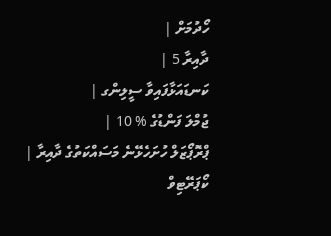ހޯދުމަށް |
ދާއިރާ 5 |
ކަނޑައަޅާފައިވާ ސީލިންގ |
ޖުމްލަ ފަންޑުގެ % 10 |
ޕްރޮޕޯޒަލް ހުށަހެޅޭނެ މަސައްކަތުގެ ދާއިރާ |
ކޯޕަރޭޓިވް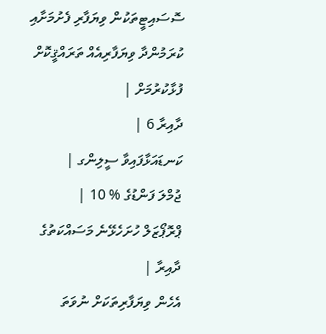ސޮސައިޓީތަކުން ވިޔަފާރި ފެށުމަށާއި ކުރަމުންދާ ވިޔަފާރިއެއް ތަރައްޤީކޮށް ފުޅާކުރުމަށް |
ދާއިރާ 6 |
ކަނޑައަޅާފައިވާ ސީލިންގ |
ޖުމްލަ ފަންޑުގެ % 10 |
ޕްރޮޕޯޒަލް ހުށަހެޅޭނެ މަސައްކަތުގެ ދާއިރާ |
އެހެން ވިޔަފާރިތަކަށް ނުވަތަ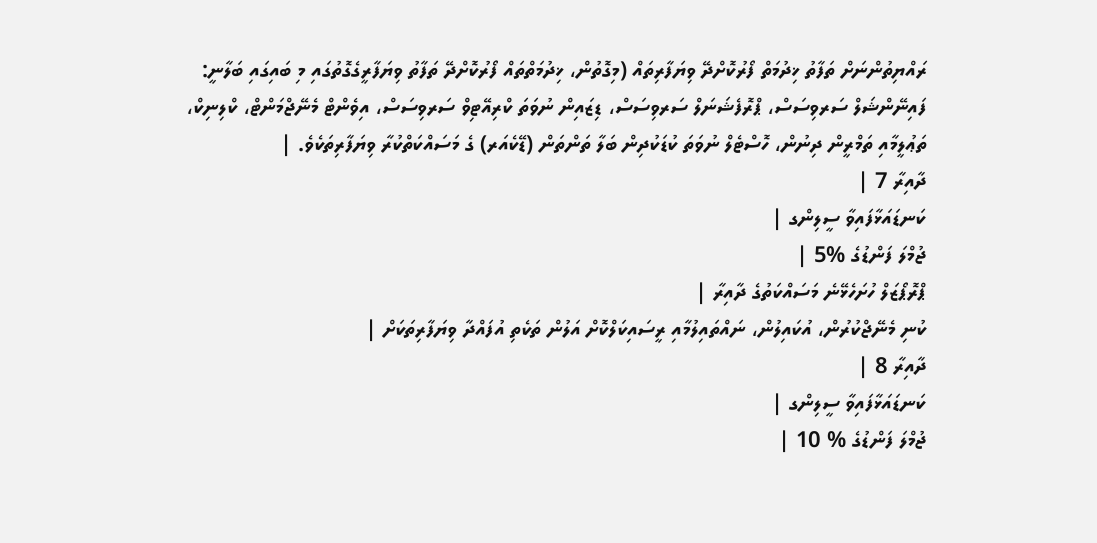ރައްޔިތުންނަށް ތަފާތު ޚިދުމަތް ފޯރުކޮށްދޭ ވިޔަފާރިތައް (މިގޮތުން، ޚިދުމަތްތައް ފޯރުކޮށްދޭ ތަފާތު ވިޔަފާރީގެގޮތުގައި މި ބައިގައި ބަލާނީ: ފައިނޭންޝަލް ސަރވިސަސް، ޕްރޮފެޝަނަލް ސަރވިސަސް، ޑިޒައިން ނުވަތަ ކްރިއޭޓިވް ސަރވިސަސް، އިވެންޓް މެނޭޖްމަންޓް، ކްލިނިކް، ތަޢުލީމާއި ތަމްރީން ދިނުން، ހޮސްޓެލް ނުވަތަ ކުޑަކުދިން ބަލާ ތަންތަން (ޑޭކެއަރ) ގެ މަސައްކަތްކުރާ ވިޔަފާރިތަކެވެ. |
ދާއިރާ 7 |
ކަނޑައަޅާފައިވާ ސީލިންގ |
ޖުމްލަ ފަންޑުގެ %5 |
ޕްރޮޕޯޒަލް ހުށަހެޅޭނެ މަސައްކަތުގެ ދާއިރާ |
ކުނި މެނޭޖްކުރުން، އުކައިލުން، ނައްތައިލުމާއި ރީސައިކަލްކޮށް އަލުން ތަކެތި އުފައްދާ ވިޔަފާރިތަކަށް |
ދާއިރާ 8 |
ކަނޑައަޅާފައިވާ ސީލިންގ |
ޖުމްލަ ފަންޑުގެ % 10 |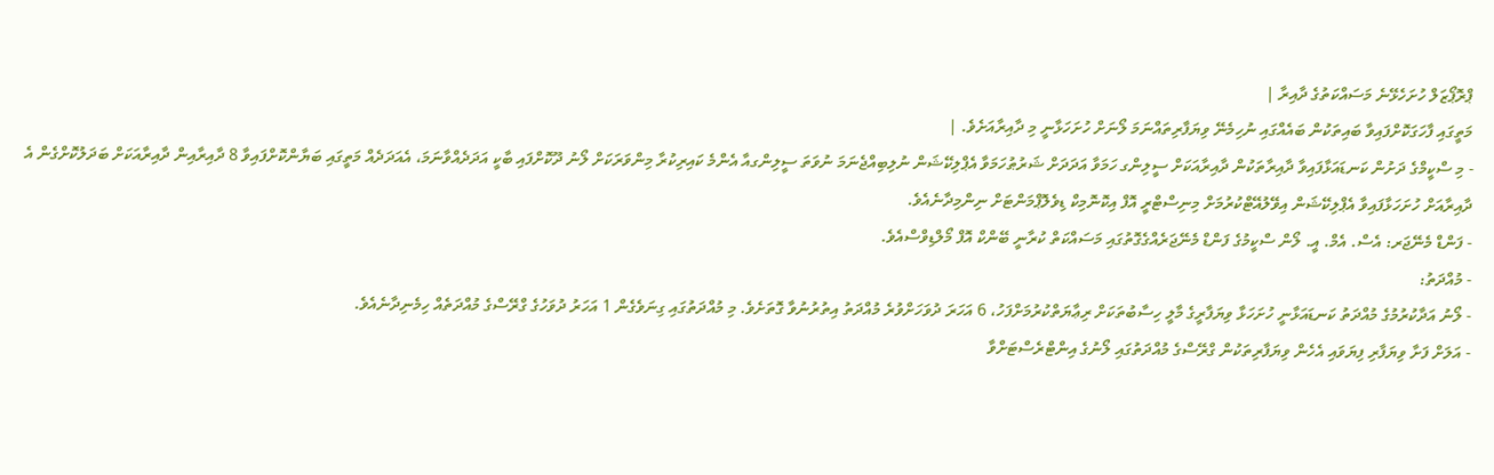ޕްރޮޕޯޒަލް ހުށަހެޅޭނެ މަސައްކަތުގެ ދާއިރާ |
މަތީގައި ފާހަގަކޮށްފައިވާ ބައިތަކުން ބައެއްގައި ނުހިމެނޭ ވިޔަފާރިތައްނަމަ ލޯނަށް ހުށަހަޅާނީ މި ދާއިރާއަށެވެ. |
- މި ސްކީމްގެ ދަށުން ކަނޑައަޅާފައިވާ ދާއިރާތަކުން ދާއިރާއަކަށް ސީލިންގ ހަމަވާ އަދަދަށް ޝަރުޠުހަމަވާ އެޕްލިކޭޝަން ނުލިބިއްޖެނަމަ ނުވަތަ ސީލިންގއާ އެންމެ ކައިރިކުރާ މިންވަރަކަށް ލޯނު ދޫކޮށްފައި ބާކީ އަދަދެއްވާނަމަ، އެއަދަދެއް މަތީގައި ބަޔާންކޮށްފައިވާ 8 ދާއިރާއިން ދާއިރާއަކަށް ބަދަލުކޮށްގެން އެ ދާއިރާއަށް ހުށަހަޅާފައިވާ އެޕްލިކޭޝަން އިވޭލުއޭޓްކުރުމަށް މިނިސްޓްރީ އޮފް އިކޮނޮމިކް ޑިވެލޮޕްމަންޓަށް ނިންމިދާނެއެވެ.
- ފަންޑް މެނޭޖަރ: އެސް. އެމް. އީ. ލޯން ސްކީމުގެ ފަންޑް މެނޭޖަރެއްގެގޮތުގައި މަސައްކަތް ކުރާނީ ބޭންކް އޮފް މޯލްޑިވްސްއެވެ.
- މުއްދަތު:
- ލޯނު އަދާކުރުމުގެ މުއްދަތު ކަނޑައަޅާނީ ހުށަހަޅާ ވިޔަފާރީގެ މާލީ ހިސާބުތަކަށް ރިޢާޔަތްކުރުމަށްފަހު، 6 އަހަރަ ދުވަހަށްވުރެ މުއްދަތު އިތުރުނުވާ ގޮތަށެވެ. މި މުއްދަތުގައި ގިނަވެގެން 1 އަހަރު ދުވަހުގެ ގްރޭސްގެ މުއްދަތެއް ހިމެނިދާނެއެވެ.
- އަލަށް ފަށާ ވިޔަފާރި ފިޔަވައި އެހެން ވިޔަފާރިތަކުން ގްރޭސްގެ މުއްދަތުގައި ލޯނުގެ އިންޓްރެސްޓަށްވާ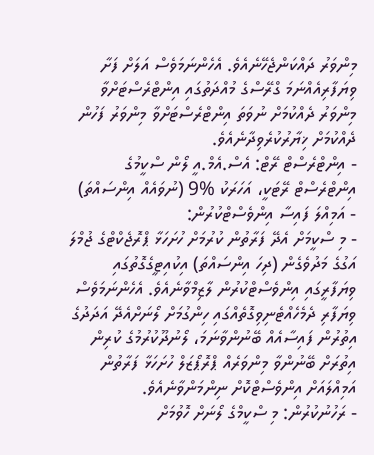މިންވަރު ދައްކަންޖެހޭނެއެވެ. އެހެންނަމަވެސް އަލަށް ފަށާ ވިޔަފާރިއެއްނަމަ ގްރޭސްގެ މުއްދަތުގައި އިންޓްރެސްޓަށްވާ މިންވަރު ދެއްކުމަށް ނުވަތަ އިންޓްރެސްޓަށްވާ މިންވަރު ފަހުން ދެއްކުމަށް ޚިޔާރުކުރެވިދާނެއެވެ.
- އިންޓްރެސްޓް ރޭޓް: އެސް.އެމް.އީ ލޯން ސްކީމުގެ އިންޓްރެސްޓް ރޭޓަކީ، އަހަރަކު %9 (ނުވައެއް އިންސައްތަ)
- އަމިއްލަ ފައިސާ އިންވެސްޓްކުރުން:
- މި ސްކީމަށް އެދޭ ފަރާތުން ކުރުމަށް ހުށަހަޅާ ޕްރޮޖެކްޓްގެ ޖުމްލަ އަގުގެ މަދުވެގެން (ދިހަ އިންސައްތަ) އިކުއިޓީގެގޮތުގައި ވިޔަފާރީގައި އިންވެސްޓްކުރުން ލާޒިމްވާނެއެވެ. އެހެންނަމަވެސް ވިޔަފާރި ދެމެހެއްޓެނިވިގޮތެއްގައި ހިންގުމަށް ލޯނަށްއެދޭ އަދަދުގެ އިތުރުން ފައިސާއެއް ބޭނުންވާނަމަ، ލޯނުދޫކުރުމުގެ ކުރިން އިތުރަށް ބޭނުންވާ މިންވަރެއް ޕްރޮޕޯޒަލް ހުށަހަޅާ ފަރާތުން އަމިއްލައަށް އިންވެސްޓްކޮށް ނިންމަންވާނެއެވެ.
- ރަހުނުކުރުން: މި ސްކީމްގެ ލޯނަށް ހޮވުމަށް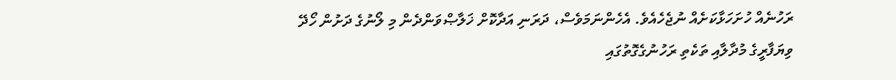ރަހުނެއް ހުށަހަޅާކަށެއް ނުޖެހެއެވެ. އެހެންނަމަވެސް، ދަރަނި އަދާކޮށް ޚަލާޞްވަންދެން މި ލޯނުގެ ދަށުން ހޯދޭ ވިޔަފާރީގެ މުދާލާއި ތަކެތި ރަހުނުގެގޮތުގައި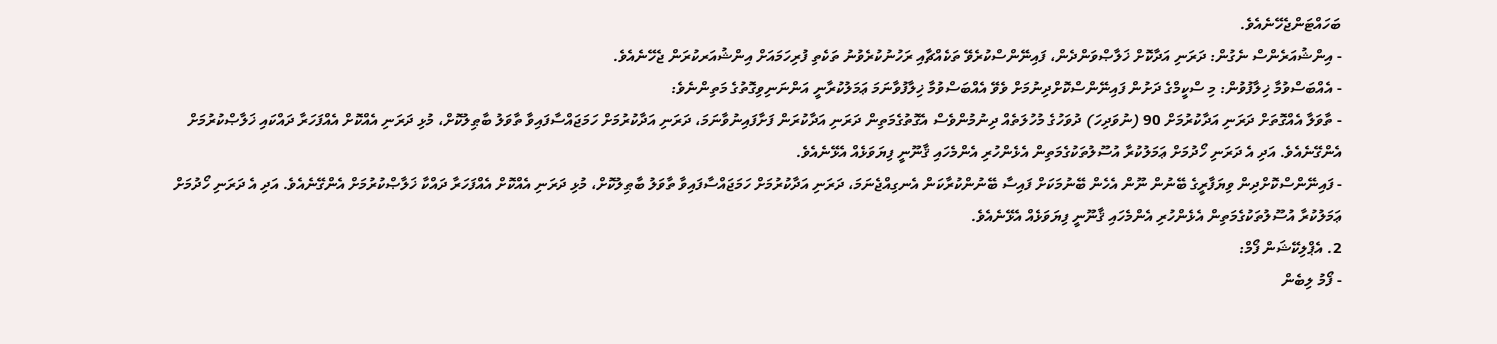ބަހައްޓަންޖެހޭނެއެވެ.
- އިންޝުއަރެންސް ނެގުން: ދަރަނި އަދާކޮށް ޚަލާޞްވަންދެން، ފައިނޭންސްކުރެވޭ ތަކެއްޗާއި ރަހުނުކުރެވުނު ތަކެތި ފުރިހަމައަށް އިންޝުއަރކުރަން ޖެހޭނެއެވެ.
- އެއްބަސްވުމާ ޚިލާފުވުން: މި ސްކީމްގެ ދަށުން ފައިނޭންސްކޮށްދިނުމަށް ވެވޭ އެއްބަސްވުމާ ޚިލާފުވާނަމަ ޢަމަލުކުރާނީ އަންނަނިވިގޮތުގެ މަތިންނެވެ:
- ތާވަލާ އެއްގޮތަށް ދަރަނި އަދާކުރުމަށް 90 (ނުވަދިހަ) ދުވަހުގެ މުހުލަތެއް ދިނުމުންވެސް އެގޮތުގެމަތިން ދަރަނި އަދާކުރަން ފަށާފައިނުވާނަމަ، ދަރަނި އަދާކުރުމަށް ހަމަޖައްސާފައިވާ ތާވަލު ބާޠިލުކޮށް، މުޅި ދަރަނި އެއްކޮށް އެއްފަހަރާ ދައްކައި ޚަލާޞްކުރުމަށް އެންގޭނެއެވެ. އަދި އެ ދަރަނި ހޯދުމަށް ޢަމަލުކުރާ އުސޫލުތަކުގެމަތިން އެޅެންހުރި އެންމެހައި ޤާނޫނީ ފިޔަވަޅެއް އެޅޭނެއެވެ.
- ފައިނޭންސްކޮށްދިން ވިޔަފާރީގެ ބޭނުން ނޫން އެހެން ބޭނުމަކަށް ފައިސާ ބޭނުންކުރާކަން އެނގިއްޖެނަމަ، ދަރަނި އަދާކުރުމަށް ހަމަޖައްސާފައިވާ ތާވަލު ބާޠިލުކޮށް، މުޅި ދަރަނި އެއްކޮށް އެއްފަހަރާ ދައްކާ ޚަލާޞްކުރުމަށް އެންގޭނެއެވެ. އަދި އެ ދަރަނި ހޯދުމަށް ޢަމަލުކުރާ އުސޫލުތަކުގެމަތިން އެޅެންހުރި އެންމެހައި ޤާނޫނީ ފިޔަވަޅެއް އެޅޭނެއެވެ.
2. އެޕްލިކޭޝަން ފޯމް:
- ފޯމު ލިބެން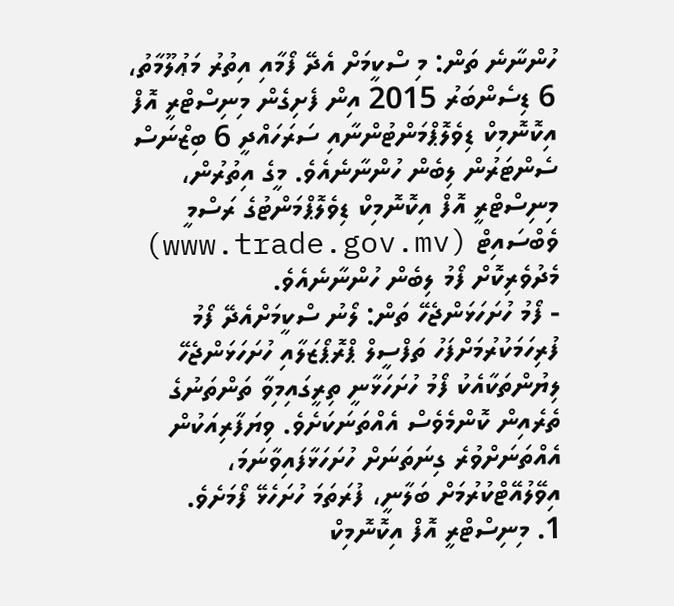ހުންނާނެ ތަން: މި ސްކީމަށް އެދޭ ފޯމާއި އިތުރު މަޢުލޫމާތު، 6 ޑިސެންބަރު 2015 އިން ފެށިގެން މިނިސްޓްރީ އޮފް އިކޮނޮމިކް ޑިވެލޮޕްމަންޓުންނާއި ސަރަހައްދީ 6 ބިޒްނަސް ސެންޓަރުން ލިބެން ހުންނާނެއެވެ. މީގެ އިތުރުން، މިނިސްޓްރީ އޮފް އިކޮނޮމިކް ޑިވެލޮޕްމަންޓުގެ ރަސްމީ ވެބްސައިޓް (www.trade.gov.mv) މެދުވެރިކޮށް ފޯމު ލިބެން ހުންނާނެއެވެ.
- ފޯމު ހުށަހަޅަންޖެހޭ ތަން: ލޯނު ސްކީމަށްއެދޭ ފޯމު ފުރިހަމަކުރުމަށްފަހު ތަފްސީލް ޕްރޮޕޯޒަލާއި ހުށަހަޅަންޖެހޭ ލިޔުންތަކާއެކު ފޯމު ހުށަހަޅާނީ ތިރީގައިމިވާ ތަންތަނުގެ ތެރެއިން ކޮންމެވެސް އެއްތަނަކަށެވެ. ވިޔަފާރިއަކުން އެއްތަނަށްވުރެ ގިނަތަނަށް ހުށަހަޅާފައިވާނަމަ، އިވޭލުއޭޓްކުރުމަށް ބަލާނީ، ފުރަތަމަ ހުށަހެޅޭ ފޯމަށެވެ.
1. މިނިސްޓްރީ އޮފް އިކޮނޮމިކް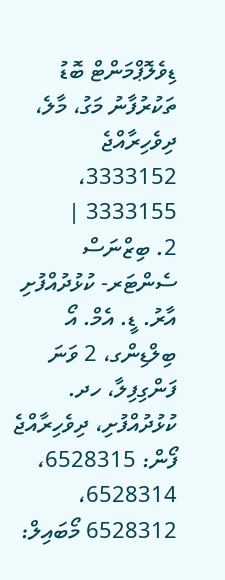ޑިވެލޮޕްމަންޓް ބޮޑު ތަކުރުފާނު މަގު، މާލެ، ދިވެހިރާއްޖެ 3333152، 3333155 |
2. ބިޒްނަސް ސެންޓަރ- ކުޅުދުއްފުށި އާރު. ޑީ. އެމް. އޯ ބިލްޑިންގ، 2 ވަނަ ފަންގިފިލާ، ހދ. ކުޅުދުއްފުށި، ދިވެހިރާއްޖެ ފޯން: 6528315، 6528314، 6528312 މޯބައިލް: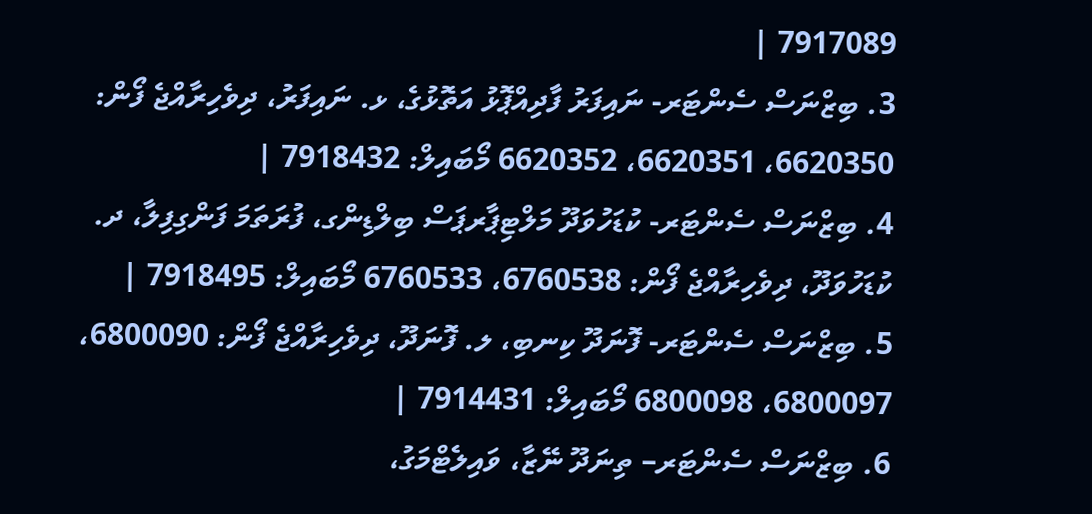7917089 |
3. ބިޒްނަސް ސެންޓަރ- ނައިފަރު ފާދިއްޕޮޅު އަތޮޅުގެ، ޅ. ނައިފަރު، ދިވެހިރާއްޖެ ފޯން: 6620350، 6620351، 6620352 މޯބައިލް: 7918432 |
4. ބިޒްނަސް ސެންޓަރ- ކުޑަހުވަދޫ މަލްޓިޕާރޕަސް ބިލްޑިންގ، ފުރަތަމަ ފަންގިފިލާ، ދ. ކުޑަހުވަދޫ، ދިވެހިރާއްޖެ ފޯން: 6760538، 6760533 މޯބައިލް: 7918495 |
5. ބިޒްނަސް ސެންޓަރ- ފޮނަދޫ ކިނބި، ލ. ފޮނަދޫ، ދިވެހިރާއްޖެ ފޯން: 6800090، 6800097، 6800098 މޯބައިލް: 7914431 |
6. ބިޒްނަސް ސެންޓަރ– ތިނަދޫ ނޭޒާ، ވައިލެޓްމަގު،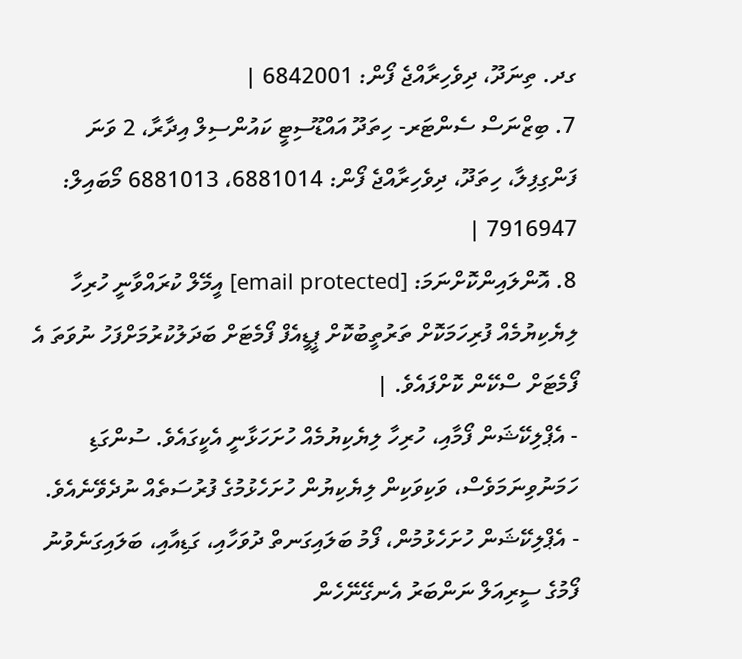ގދ. ތިނަދޫ، ދިވެހިރާއްޖެ ފޯން: 6842001 |
7. ބިޒްނަސް ސެންޓަރ- ހިތަދޫ އައްޑޫސިޓީ ކައުންސިލް އިދާރާ، 2 ވަނަ ފަންގިފިލާ، ހިތަދޫ، ދިވެހިރާއްޖެ ފޯން: 6881014، 6881013 މޯބައިލް: 7916947 |
8. އޮންލައިންކޮށްނަމަ: [email protected] އީމޭލް ކުރައްވާނީ ހުރިހާ ލިޔެކިޔުމެއް ފުރިހަމަކޮށް ތަރުތީބުކޮށް ޕީޑީއެފް ފޯމެޓަށް ބަދަލުކުރުމަށްފަހު ނުވަތަ އެ ފޯމެޓަށް ސްކޭން ކޮށްފައެވެ. |
- އެޕްލިކޭޝަން ފޯމާއި، ހުރިހާ ލިޔެކިޔުމެއް ހުށަހަޅާނީ އެކީގައެވެ. ސުންގަޑި ހަމަނުވިނަމަވެސް، ވަކިވަކިން ލިޔެކިޔުން ހުށަހެޅުމުގެ ފުރުސަތެއް ނުދެވޭނެއެވެ.
- އެޕްލިކޭޝަން ހުށަހެޅުމުން، ފޯމު ބަލައިގަނތް ދުވަހާއި، ގަޑިއާއި، ބަލައިގަނެވުނު ފޯމުގެ ސީރިއަލް ނަންބަރު އެނގޭނޭހެން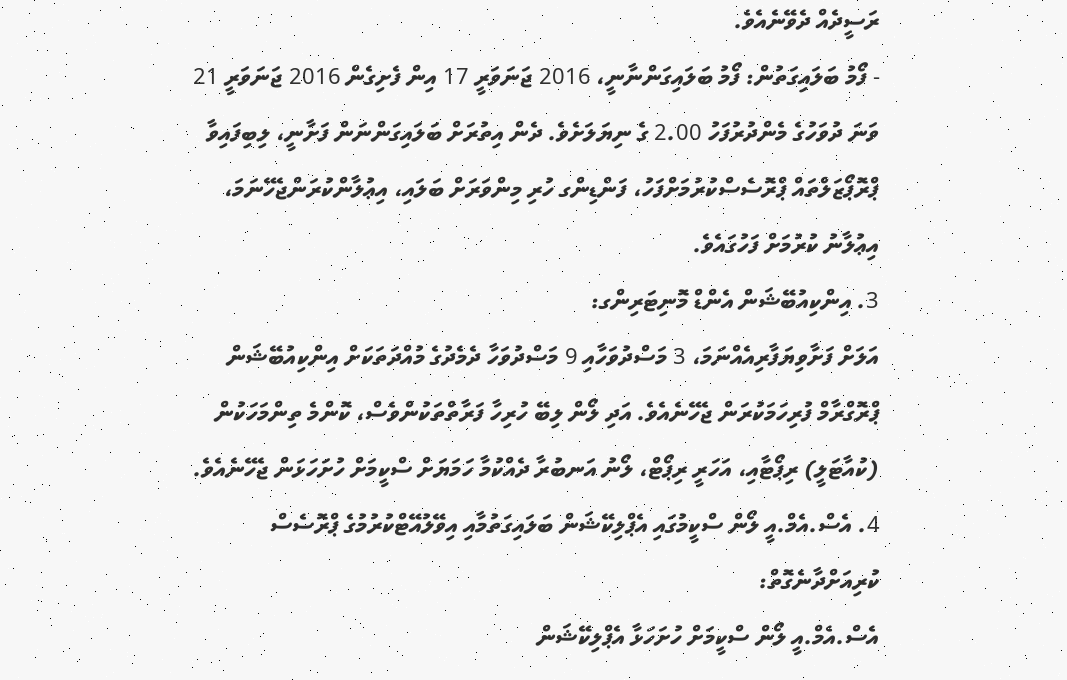ރަސީދެއް ދެވޭނެއެވެ.
- ފޯމު ބަލައިގަތުން: ފޯމު ބަލައިގަންނާނީ، 2016 ޖަނަވަރީ 17 އިން ފެށިގެން 2016 ޖަނަވަރީ 21 ވަނަ ދުވަހުގެ މެންދުރުފަހު 2.00 ގެ ނިޔަލަށެވެ. ދެން އިތުރަށް ބަލައިގަންނަން ފަށާނީ، ލިބިފައިވާ ޕްރޮޕޯޒަލްތައް ޕްރޮސެސްކުރުމަށްފަހު، ފަންޑިންގ ހުރި މިންވަރަށް ބަލައި، އިޢުލާންކުރަންޖެހޭނަމަ، އިޢުލާނު ކުރުމަށް ފަހުގައެވެ.
3. އިންކިއުބޭޝަން އެންޑް މޮނިޓަރިންގ:
އަލަށް ފަށާވިޔަފާރިއެއްނަމަ، 3 މަސްދުވަހާއި 9 މަސްދުވަހާ ދެމެދުގެ މުއްދަތަކަށް އިންކިއުބޭޝަން ޕްރޮގްރާމް ފުރިހަމަކުރަން ޖެހޭނެއެވެ. އަދި ލޯން ލިބޭ ހުރިހާ ފަރާތްތަކުންވެސް، ކޮންމެ ތިންމަހަކުން (ކުއާޓަލީ) ރިޕޯޓާއި، އަހަރީ ރިޕޯޓް، ލޯނު އަނބުރާ ދެއްކުމާ ހަމަޔަށް ސްކީމަށް ހުށަހަޅަން ޖެހޭނެއެވެ.
4. އެސް.އެމް.އީ ލޯން ސްކީމުގައި އެޕްލިކޭޝަން ބަލައިގަތުމާއި އިވޭލުއޭޓްކުރުމުގެ ޕްރޮސެސް ކުރިއަށްދާނެގޮތް:
އެސް.އެމް.އީ ލޯން ސްކީމަށް ހުށަހަޅާ އެޕްލިކޭޝަން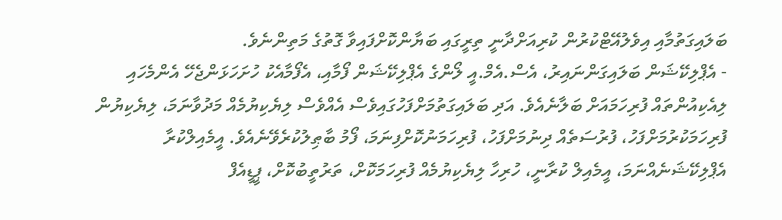ބަލައިގަތުމާއި އިވެލުއޭޓްކުރުން ކުރިއަށްދާނީ ތިރީގައި ބަޔާންކޮށްފައިވާ ގޮތުގެ މަތިންނެވެ.
- އެޕްލިކޭޝަން ބަލައިގަންނައިރު، އެސް.އެމް.އީ ލޯންގެ އެޕްލިކޭޝަން ފޯމާއި، އެފޯމާއެކު ހުށަހަޅަންޖެހޭ އެންމެހައި ލިއެކިއުންތައް ފުރިހަމައަށް ބަލާނެއެވެ. އަދި ބަލައިގަތުމަށްފަހުގައިވެސް އެއްވެސް ލިޔެކިޔުމެއް މަދުވާނަމަ، ލިޔެކިޔުން ފުރިހަމަކުރުމަށްފަހު، ފުރުސަތެއް ދިނުމަށްފަހު، ފުރިހަމަނުކޮށްފިނަމަ، ފޯމު ބާޠިލުކުރެވޭނެއެވެ. އީމެއިލްކުރާ އެޕްލިކޭޝަނެއްނަމަ، އީމެއިލް ކުރާނީ، ހުރިހާ ލިޔެކިޔުމެއް ފުރިހަމަކޮށް، ތަރުތީބުކޮށް، ޕީޑީއެފް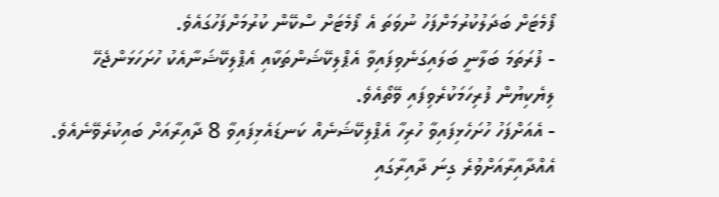ފޯމެޓަށް ބަދަލުކުރުމަށްފަހު ނުވަތަ އެ ފޯމެޓަށް ސްކޭން ކުރުމަށްފަހުގައެވެ.
- ފުރަތަމަ ބަލާނީ ބަލައިގަނެވިފައިވާ އެޕްލިކޭޝަންތަކާއި އެޕްލިކޭޝަނާއެކު ހުށަހަޅަންޖެހޭ ލިޔެކިޔުން ފުރިހަމަކުރެވިފައި ވޭތޯއެވެ.
- އެއަށްފަހު ހުށަހެޅިފައިވާ ހުރިހާ އެޕްލިކޭޝަނެއް ކަނޑައެޅިފައިވާ 8 ދާއިރާއަށް ބައިކުރެވޭނެއެވެ. އެއްދާއިރާއަށްވުރެ ގިނަ ދާއިރާގައި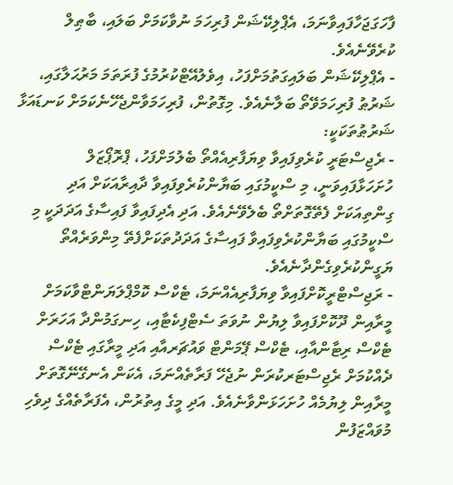ފާހަގަޖަހާފައިވާނަމަ، އެޕްލިކޭޝަން ފުރިހަމަ ނުވާކަމަށް ބަލައި، ބާޠިލް ކުރެވޭނެއެވެ.
- އެޕްލިކޭޝަން ބަލައިގަތުމަށްފަހު، އިވެލުއޭޓްކުރުމުގެ ފުރަތަމަ މަރުޙަލާގައި، ޝަރުޠު ފުރިހަމަވޭތޯ ބަލާނެއެވެ. މިގޮތުން، ފުރިހަމަވާންޖެހޭނެކަމަށް ކަނޑައަޅާ ޝަރުޠުތަކަކީ:
- ރެޖިސްޓަރީ ކުރެވިފައިވާ ވިޔަފާރިއެއްތޯ ބެލުމަށްފަހު، ޕްރޮޕޯޒަލް ހުށަހަޅާފައިވަނީ، މި ސްކީމުގައި ބަޔާންކުރެވިފައިވާ ދާއިރާއަކަށް އަދި ގިންތިއަކަށް ފެތޭގޮތަށްތޯ ބެލެވޭނެއެވެ. އަދި އެދިފައިވާ ފައިސާގެ އަދަދަކީ މި ސްކީމުގައި ބަޔާންކުރެވިފައިވާ ފައިސާގެ އަދަދުތަކަށްފެތޭ މިންވަރެއްތޯ ޔަގީންކުރެވިގެންދާނެއެވެ.
- ރަޖިސްޓްރީކޮށްފައިވާ ވިޔަފާރިއެއްނަމަ، ޓެކްސް ކޮމްޕްލަޔަންޓްވާކަމަށް މީރާއިން ދޫކޮށްފައިވާ ލިޔުން ނުވަތަ ސެޓްފިކެޓާއި، ހިނގަމުންދާ އަހަރަށް ޓެކްސް ރިޓާންއާއި، ޓެކްސް ޕޭމަންޓް ވައުޗަރއާއި އަދި މީރާގައި ޓެކްސް ދެއްކުމަށް ރެޖިސްޓަރކުރަން ނުޖެހޭ ފަރާތެއްނަމަ، އެކަން އެނގޭނޭގޮތަށް މީރާއިން ލިޔުމެއް ހުށަހަޅަންވާނެއެވެ. އަދި މީގެ އިތުރުން، އެފަރާތެއްގެ ދިވެހި މުވައްޒަފުން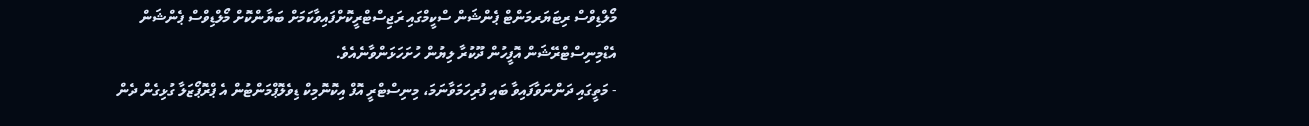މޯލްޑިވްސް ރިޓަޔަރމަންޓް ޕެންޝަން ސްކީމްގައި ރަޖިސްޓްރީކޮށްފައިވާކަމަށް ބަޔާންކޮށް މޯލްޑިވްސް ޕެންޝަން އެޑްމިނިސްޓްރޭޝަން އޮފީހުން ދޫކުރާ ލިޔުން ހުށަހަޅަންވާނެއެވެ.
- މަތީގައި ދަންނަވާފައިވާ ބައި ފުރިހަމަވާނަމަ، މިނިސްޓްރީ އޮފް އިކޮނޮމިކް ޑިވެލޮޕްމަންޓުން އެ ޕްރޮޕޯޒަލާ ގުޅިގެން ދެން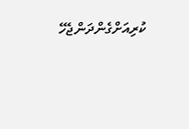ކުރިއަށްގެންދަންޖެހޭ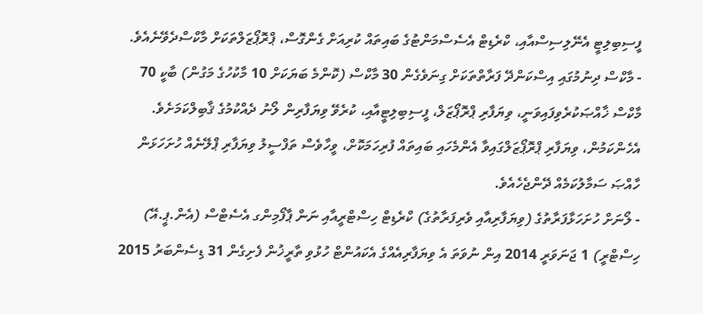ފީސިބިލިޓީ އެނޭލިސިސްއާއި، ކްރެޑިޓް އެސެސްމަންޓުގެ ބައިތައް ކުރިއަށް ގެންގޮސް، ޕްރޮޕޯޒަލްތަކަށް މާކްސްދެވޭނެއެވެ.
- މާކްސް ދިނުމުގައި އިސްކަންދޭ ފަރާތްތަކަށް ގިނަވެގެން 30 މާކްސް (ކޮންމެ ބަޔަކަށް 10 މާކުހުގެ މަގުން) ބާކީ 70 މާކްސް ޚާއްޞަކުރެވިފައިވަނީ، ވިޔަފާރި ޕްރޮޕޯޒަލް، ފީސިބިލިޓީއާއި، ކުރެވޭ ވިޔަފާރިން ލޯނު ދެއްކުމުގެ ޤާބިލްކަމަށެވެ. އެހެންކަމުން، ވިޔަފާރި ޕްރޮޕޯޒަލްގައިވާ އެންމެހައި ބައިތައް ފުރިހަމަކޮށް، ވީހާވެސް ތަފްސީލު ވިޔަފާރި ޕްލޭނެއް ހުށަހަޅަން ހާއްޞަ ސަމާލުކަމެއް ދޭންޖެހެއެވެ.
- ލޯނަށް ހުށަހަޅާފަރާތުގެ (ވިޔަފާރިއާއި ވެރިފަރާތުގެ) ކްރެޑިޓް ހިސްޓްރީއާއި ނަން ޕާފޯމިންގ އެސެޓްސް (އެން.ޕީ.އޭ) ހިސްޓްރީ) 1 ޖަނަވަރީ 2014 އިން ނުވަތަ އެ ވިޔަފާރިއެއްގެ އެކައުންޓް ހުޅުވި ތާރީޚުން ފެށިގެން 31 ޑިސެންބަރު 2015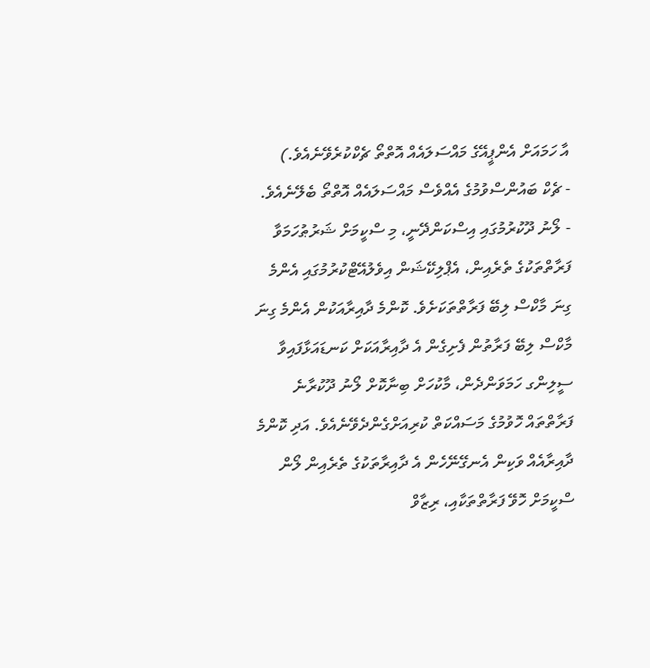އާ ހަމައަށް އެންޕީއޭގެ މައްސަލައެއް އޮތްތޯ ޗެކްކުރެވޭނެއެވެ.)
- ޗެކް ބައުންސްވުމުގެ އެއްވެސް މައްސަލައެއް އޮތްތޯ ބެލޭނެއެވެ.
- ލޯނު ދޫކުރުމުގައި އިސްކަންދޭނީ، މި ސްކީމަށް ޝަރުޠުހަމަވާ ފަރާތްތަކުގެ ތެރެއިން، އެޕްލިކޭޝަން އިވެލުއޭޓްކުރުމުގައި އެންމެ ގިނަ މާކްސް ލިބޭ ފަރާތްތަކަށެވެ. ކޮންމެ ދާއިރާއަކުން އެންމެ ގިނަ މާކްސް ލިބޭ ފަރާތުން ފެށިގެން އެ ދާއިރާއަކަށް ކަނޑައަޅާފައިވާ ސީލިންގ ހަމަވަންދެން، މާކުހަށް ބިނާކޮށް ލޯނު ދޫކުރާނެ ފަރާތްތައް ހޮވުމުގެ މަސައްކަތް ކުރިއަށްގެންދެވޭނެއެވެ. އަދި ކޮންމެ ދާއިރާއެއް ވަކިން އެނގޭނޭހެން އެ ދާއިރާތަކުގެ ތެރެއިން ލޯން ސްކީމަށް ހޮވޭ ފަރާތްތަކާއި، ރިޒާވް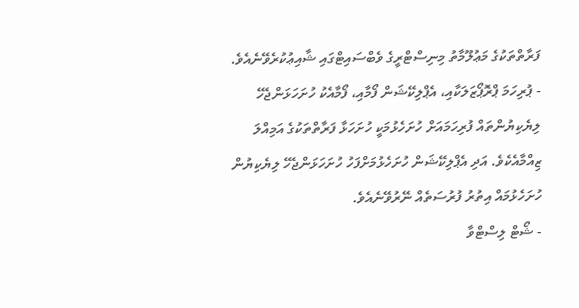ފަރާތްތަކުގެ މަޢުލޫމާތު މިނިސްޓްރީގެ ވެބްސައިޓްގައި ޝާއިޢުކުރެވޭނެއެވެ.
- ޕުރިހަމަ ޕްރޮޕޯޒަލަކާއި، އެޕްލިކޭޝަން ފޯމާއި، ފޯމާއެކު ހުށަހަޅަންޖެހޭ ލިޔެކިޔުންތައް ފުރިހަމައަށް ހުށަހެޅުމަކީ ހުށަހަޅާ ފަރާތްތަކުގެ އަމިއްލަ ޒިއްމާއެކެވެ. އަދި އެޕްލިކޭޝަން ހުށަހެޅުމަށްފަހު ހުށަހަޅަންޖެހޭ ލިޔެކިޔުން ހުށަހެޅުމައް އިތުރު ފުރުސަތެއް ނޭރުވޭނެއެވެ.
- ޝޯޓް ލިސްޓްވާ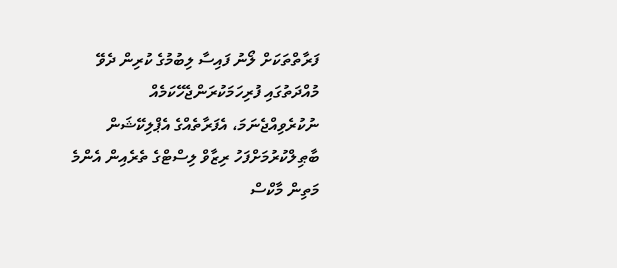ފަރާތްތަކަށް ލޯނު ފައިސާ ލިބުމުގެ ކުރިން ދެވޭ މުއްދަތުގައި ފުރިހަމަކުރަންޖެހޭކަމެއް ނުކުރެވިއްޖެނަމަ، އެފަރާތެއްގެ އެޕްލިކޭޝަން ބާޠިލްކުރުމަށްފަހު ރިޒާވް ލިސްޓްގެ ތެރެއިން އެންމެ މަތިން މާކްސް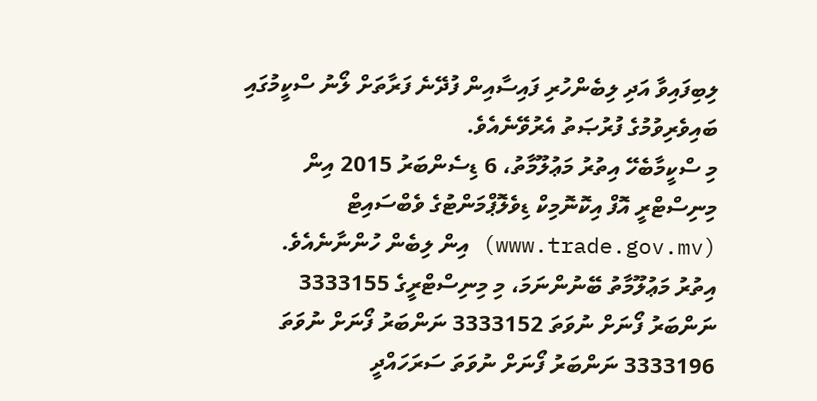ލިބިފައިވާ އަދި ލިބެންހުރި ފައިސާއިން ފުދޭނެ ފަރާތަށް ލޯނު ސްކީމުގައި ބައިވެރިވުމުގެ ފުރުޞަތު އެރުވޭނެއެވެ.
މި ސްކީމާބެހޭ އިތުރު މަޢުލޫމާތު، 6 ޑިސެންބަރު 2015 އިން މިނިސްޓްރީ އޮފް އިކޮނޮމިކް ޑިވެލޮޕްމަންޓުގެ ވެބްސައިޓް (www.trade.gov.mv) އިން ލިބެން ހުންނާނެއެވެ.
އިތުރު މަޢުލޫމާތު ބޭނުންނަމަ، މި މިނިސްޓްރީގެ 3333155 ނަންބަރު ފޯނަށް ނުވަތަ 3333152 ނަންބަރު ފޯނަށް ނުވަތަ 3333196 ނަންބަރު ފޯނަށް ނުވަތަ ސަރަހައްދީ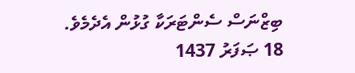ބިޒްނަސް ސެންޓަރަކާ ގުޅުން އެދެމެވެ.
18 ޞަފަރު 1437